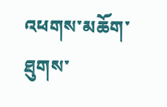འཕགས་མཆོག་ཐུགས་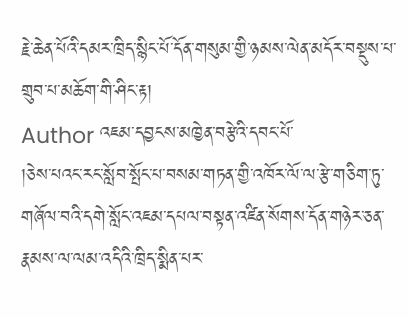རྗེ་ཆེན་པོའི་དམར་ཁྲིད་སྙིང་པོ་དོན་གསུམ་གྱི་ཉམས་ལེན་མདོར་བསྡུས་པ་གྲུབ་པ་མཆོག་གི་ཤིང་རྟ།
Author འཇམ་དབྱངས་མཁྱེན་བརྩེའི་དབང་པོ་
།ཅེས་པའང་རང་སློབ་སྤོང་པ་བསམ་གཏན་གྱི་འཁོར་ལོ་ལ་རྩེ་གཅིག་ཏུ་གཞོལ་བའི་དགེ་སློང་འཇམ་དཔལ་བསྟན་འཛིན་སོགས་དོན་གཉེར་ཅན་རྣམས་ལ་ལམ་འདིའི་ཁྲིད་སྨིན་པར་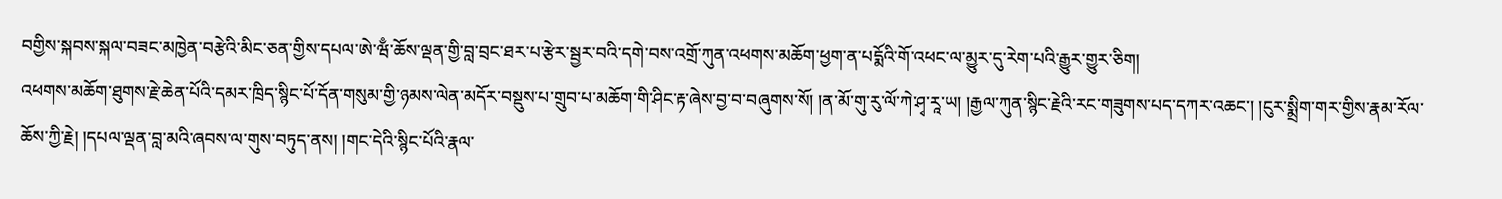བགྱིས་སྐབས་སྐལ་བཟང་མཁྱེན་བརྩེའི་མིང་ཅན་གྱིས་དཔལ་ཨེ་ཝྃ་ཆོས་ལྡན་གྱི་བླ་བྲང་ཐར་པ་རྩེར་སྦྱར་བའི་དགེ་བས་འགྲོ་ཀུན་འཕགས་མཆོག་ཕྱག་ན་པདྨོའི་གོ་འཕང་ལ་མྱུར་དུ་རེག་པའི་རྒྱུར་གྱུར་ཅིག།
འཕགས་མཆོག་ཐུགས་རྗེ་ཆེན་པོའི་དམར་ཁྲིད་སྙིང་པོ་དོན་གསུམ་གྱི་ཉམས་ལེན་མདོར་བསྡུས་པ་གྲུབ་པ་མཆོག་གི་ཤིང་རྟ་ཞེས་བྱ་བ་བཞུགས་སོ། །ན་མོ་གུ་རུ་ལོ་ཀེ་ཤྭ་རཱ་ཡ། །རྒྱལ་ཀུན་སྙིང་རྗེའི་རང་གཟུགས་པད་དཀར་འཆང་། །ངུར་སྨྲིག་གར་གྱིས་རྣམ་རོལ་ཆོས་ཀྱི་རྗེ། །དཔལ་ལྡན་བླ་མའི་ཞབས་ལ་གུས་བཏུད་ནས། །གང་དེའི་སྙིང་པོའི་རྣལ་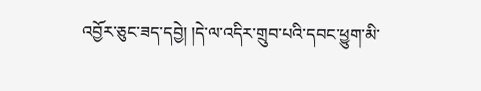འབྱོར་ཅུང་ཟད་དབྱེ། །དེ་ལ་འདིར་གྲུབ་པའི་དབང་ཕྱུག་མི་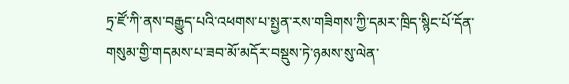ཏྲ་ཛོ་ཀི་ནས་བརྒྱུད་པའི་འཕགས་པ་སྤྱན་རས་གཟིགས་ཀྱི་དམར་ཁྲིད་སྙིང་པོ་དོན་གསུམ་གྱི་གདམས་པ་ཟབ་མོ་མདོར་བསྡུས་ཏེ་ཉམས་སུ་ལེན་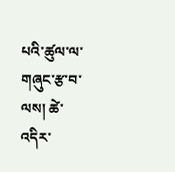པའི་ཚུལ་ལ་གཞུང་རྩ་བ་ལས། ཚེ་འདིར་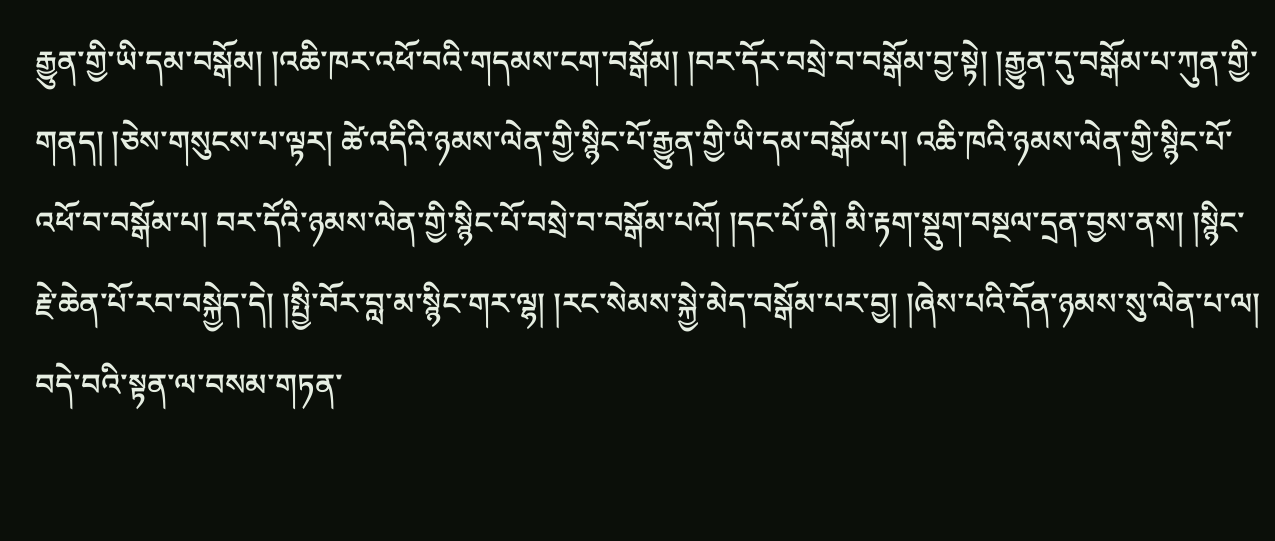རྒྱུན་གྱི་ཡི་དམ་བསྒོམ། །འཆི་ཁར་འཕོ་བའི་གདམས་ངག་བསྒོམ། །བར་དོར་བསྲེ་བ་བསྒོམ་བྱ་སྟེ། །རྒྱུན་དུ་བསྒོམ་པ་ཀུན་གྱི་གནད། །ཅེས་གསུངས་པ་ལྟར། ཚེ་འདིའི་ཉམས་ལེན་གྱི་སྙིང་པོ་རྒྱུན་གྱི་ཡི་དམ་བསྒོམ་པ། འཆི་ཁའི་ཉམས་ལེན་གྱི་སྙིང་པོ་འཕོ་བ་བསྒོམ་པ། བར་དོའི་ཉམས་ལེན་གྱི་སྙིང་པོ་བསྲེ་བ་བསྒོམ་པའོ། །དང་པོ་ནི། མི་རྟག་སྡུག་བསྔལ་དྲན་བྱས་ནས། །སྙིང་རྗེ་ཆེན་པོ་རབ་བསྐྱེད་དེ། །སྤྱི་བོར་བླ་མ་སྙིང་གར་ལྷ། །རང་སེམས་སྐྱེ་མེད་བསྒོམ་པར་བྱ། །ཞེས་པའི་དོན་ཉམས་སུ་ལེན་པ་ལ། བདེ་བའི་སྟན་ལ་བསམ་གཏན་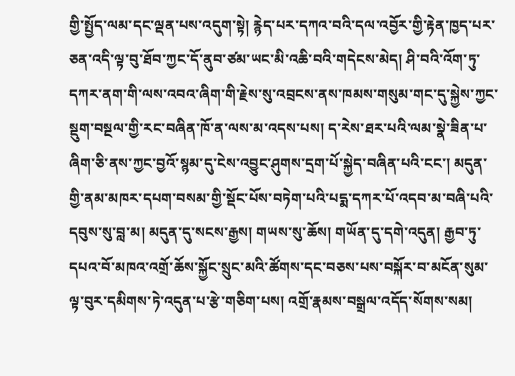གྱི་སྤྱོད་ལམ་དང་ལྡན་པས་འདུག་སྟེ། རྙེད་པར་དཀའ་བའི་དལ་འབྱོར་གྱི་རྟེན་ཁྱད་པར་ཅན་འདི་ལྟ་བུ་ཐོབ་ཀྱང་དོ་ནུབ་ཙམ་ཡང་མི་འཆི་བའི་གདེངས་མེད། ཤི་བའི་འོག་ཏུ་དཀར་ནག་གི་ལས་འབའ་ཞིག་གི་རྗེས་སུ་འབྲངས་ནས་ཁམས་གསུམ་གང་དུ་སྐྱེས་ཀྱང་སྡུག་བསྔལ་གྱི་རང་བཞིན་ཁོ་ན་ལས་མ་འདས་པས། ད་རེས་ཐར་པའི་ལམ་སྣེ་ཟིན་པ་ཞིག་ཅི་ནས་ཀྱང་བྱའོ་སྙམ་དུ་ངེས་འབྱུང་ཤུགས་དྲག་པོ་སྐྱེད་བཞིན་པའི་ངང་། མདུན་གྱི་ནམ་མཁར་དཔག་བསམ་གྱི་སྡོང་པོས་བཏེག་པའི་པདྨ་དཀར་པོ་འདབ་མ་བཞི་པའི་དབུས་སུ་བླ་མ། མདུན་དུ་སངས་རྒྱས། གཡས་སུ་ཆོས། གཡོན་དུ་དགེ་འདུན། རྒྱབ་ཏུ་དཔའ་བོ་མཁའ་འགྲོ་ཆོས་སྐྱོང་སྲུང་མའི་ཚོགས་དང་བཅས་པས་བསྐོར་བ་མངོན་སུམ་ལྟ་བུར་དམིགས་ཏེ་འདུན་པ་རྩེ་གཅིག་པས། འགྲོ་རྣམས་བསྒྲལ་འདོད་སོགས་སམ།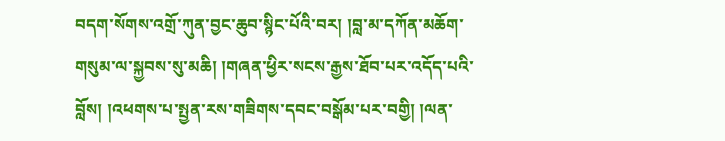བདག་སོགས་འགྲོ་ཀུན་བྱང་ཆུབ་སྙིང་པོའི་བར། །བླ་མ་དཀོན་མཆོག་གསུམ་ལ་སྐྱབས་སུ་མཆི། །གཞན་ཕྱིར་སངས་རྒྱས་ཐོབ་པར་འདོད་པའི་བློས། །འཕགས་པ་སྤྱན་རས་གཟིགས་དབང་བསྒོམ་པར་བགྱི། །ལན་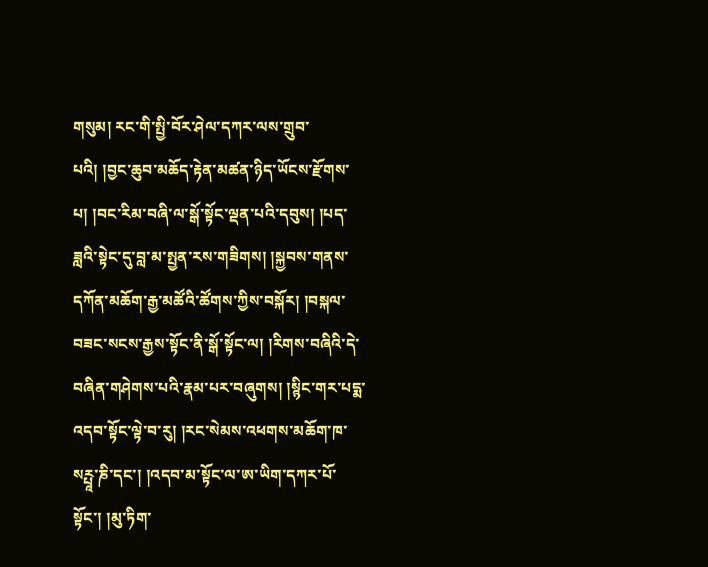གསུམ། རང་གི་སྤྱི་བོར་ཤེལ་དཀར་ལས་གྲུབ་པའི། །བྱང་ཆུབ་མཆོད་རྟེན་མཚན་ཉིད་ཡོངས་རྫོགས་པ། །བང་རིམ་བཞི་ལ་སྒོ་སྟོང་ལྡན་པའི་དབུས། །པད་ཟླའི་སྟེང་དུ་བླ་མ་སྤྱན་རས་གཟིགས། །སྐྱབས་གནས་དཀོན་མཆོག་རྒྱ་མཚོའི་ཚོགས་ཀྱིས་བསྐོར། །བསྐལ་བཟང་སངས་རྒྱས་སྟོང་ནི་སྒོ་སྟོང་ལ། །རིགས་བཞིའི་དེ་བཞིན་གཤེགས་པའི་རྣམ་པར་བཞུགས། །སྙིང་གར་པདྨ་འདབ་སྟོང་ལྟེ་བ་རུ། །རང་སེམས་འཕགས་མཆོག་ཁ་སཪྤཱ་ཎི་དང་། །འདབ་མ་སྟོང་ལ་ཨ་ཡིག་དཀར་པོ་སྟོང་། །མུ་ཏིག་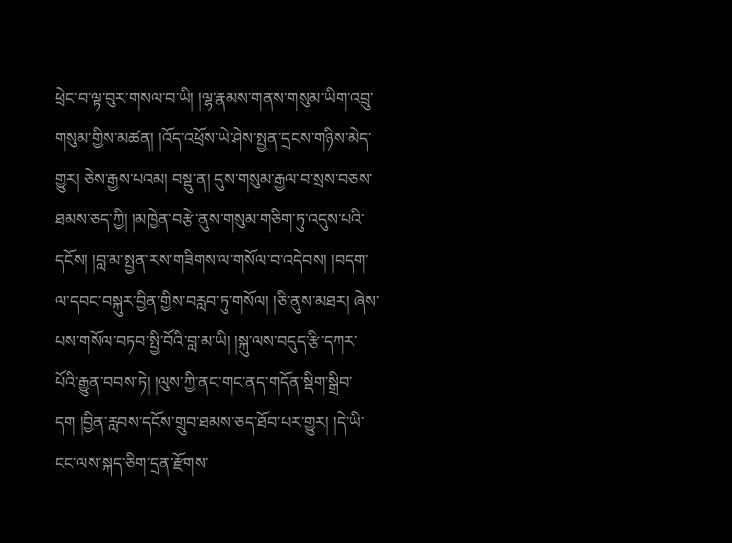ཕྲེང་བ་ལྟ་བུར་གསལ་བ་ཡི། །ལྷ་རྣམས་གནས་གསུམ་ཡིག་འབྲུ་གསུམ་གྱིས་མཚན། །འོད་འཕྲོས་ཡེ་ཤེས་སྤྱན་དྲངས་གཉིས་མེད་གྱུར། ཅེས་རྒྱས་པའམ། བསྡུ་ན། དུས་གསུམ་རྒྱལ་བ་སྲས་བཅས་ཐམས་ཅད་ཀྱི། །མཁྱེན་བརྩེ་ནུས་གསུམ་གཅིག་ཏུ་འདུས་པའི་དངོས། །བླ་མ་སྤྱན་རས་གཟིགས་ལ་གསོལ་བ་འདེབས། །བདག་ལ་དབང་བསྐུར་བྱིན་གྱིས་བརླབ་ཏུ་གསོལ། །ཅི་ནུས་མཐར། ཞེས་པས་གསོལ་བཏབ་སྤྱི་བོའི་བླ་མ་ཡི། །སྐུ་ལས་བདུད་རྩི་དཀར་པོའི་རྒྱུན་བབས་ཏེ། །ལུས་ཀྱི་ནང་གང་ནད་གདོན་སྡིག་སྒྲིབ་དག །བྱིན་རླབས་དངོས་གྲུབ་ཐམས་ཅད་ཐོབ་པར་གྱུར། །དེ་ཡི་ངང་ལས་སྐད་ཅིག་དྲན་རྫོགས་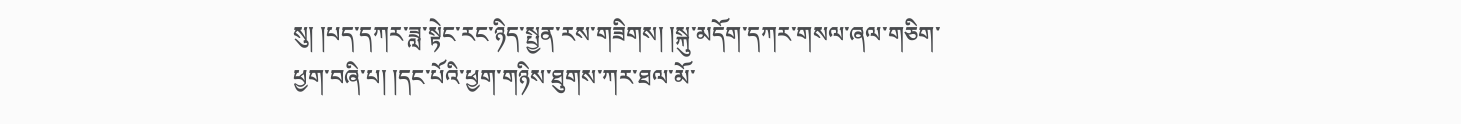སུ། །པད་དཀར་ཟླ་སྟེང་རང་ཉིད་སྤྱན་རས་གཟིགས། །སྐུ་མདོག་དཀར་གསལ་ཞལ་གཅིག་ཕྱག་བཞི་པ། །དང་པོའི་ཕྱག་གཉིས་ཐུགས་ཀར་ཐལ་མོ་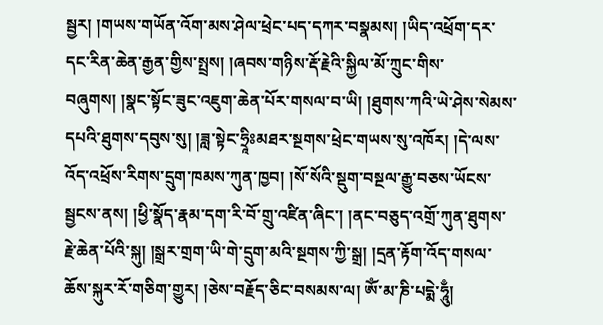སྦྱར། །གཡས་གཡོན་འོག་མས་ཤེལ་ཕྲེང་པད་དཀར་བསྣམས། །ཡིད་འཕྲོག་དར་དང་རིན་ཆེན་རྒྱན་གྱིས་སྤྲས། །ཞབས་གཉིས་རྡོ་རྗེའི་སྐྱིལ་མོ་ཀྲུང་གིས་བཞུགས། །སྣང་སྟོང་ཟུང་འཇུག་ཆེན་པོར་གསལ་བ་ཡི། །ཐུགས་ཀའི་ཡེ་ཤེས་སེམས་དཔའི་ཐུགས་དབུས་སུ། །ཟླ་སྟེང་ཧྲཱིཿམཐར་སྔགས་ཕྲེང་གཡས་སུ་འཁོར། །དེ་ལས་འོད་འཕྲོས་རིགས་དྲུག་ཁམས་ཀུན་ཁྱབ། །སོ་སོའི་སྡུག་བསྔལ་རྒྱུ་བཅས་ཡོངས་སྦྱངས་ནས། །ཕྱི་སྣོད་རྣམ་དག་རི་བོ་གྲུ་འཛིན་ཞིང་། །ནང་བཅུད་འགྲོ་ཀུན་ཐུགས་རྗེ་ཆེན་པོའི་སྐུ། །སྒྲར་གྲག་ཡི་གེ་དྲུག་མའི་སྔགས་ཀྱི་སྒྲ། །དྲན་རྟོག་འོད་གསལ་ཆོས་སྐུར་རོ་གཅིག་གྱུར། །ཅེས་བརྗོད་ཅིང་བསམས་ལ། ཨོཾ་མ་ཎི་པདྨེ་ཧཱུྃ།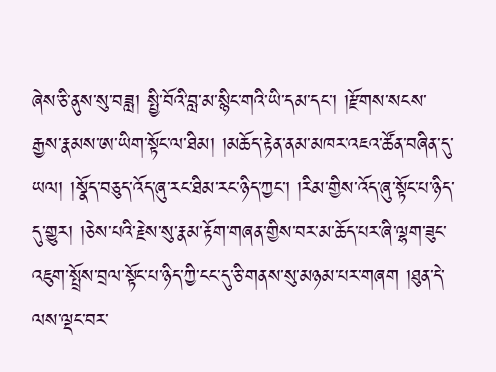ཞེས་ཅི་ནུས་སུ་བཟླ། སྤྱི་བོའི་བླ་མ་སྙིང་གའི་ཡི་དམ་དང་། །རྫོགས་སངས་རྒྱས་རྣམས་ཨ་ཡིག་སྟོང་ལ་ཐིམ། །མཆོད་རྟེན་ནམ་མཁར་འཇའ་ཚོན་བཞིན་དུ་ཡལ། །སྣོད་བཅུད་འོད་ཞུ་རང་ཐིམ་རང་ཉིད་ཀྱང་། །རིམ་གྱིས་འོད་ཞུ་སྟོང་པ་ཉིད་དུ་གྱུར། །ཅེས་པའི་རྗེས་སུ་རྣམ་རྟོག་གཞན་གྱིས་བར་མ་ཆོད་པར་ཞི་ལྷག་ཟུང་འཇུག་སྤྲོས་བྲལ་སྟོང་པ་ཉིད་ཀྱི་ངང་དུ་ཅི་གནས་སུ་མཉམ་པར་གཞག །ཐུན་དེ་ལས་ལྡང་བར་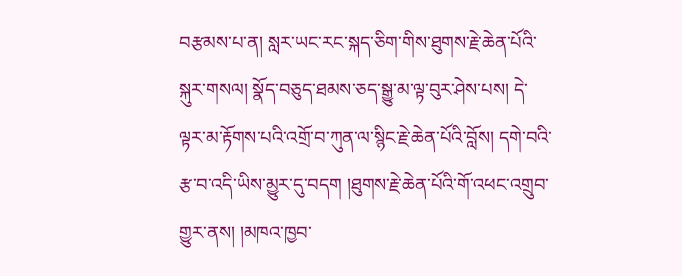བརྩམས་པ་ན། སླར་ཡང་རང་སྐད་ཅིག་གིས་ཐུགས་རྗེ་ཆེན་པོའི་སྐུར་གསལ། སྣོད་བཅུད་ཐམས་ཅད་སྒྱུ་མ་ལྟ་བུར་ཤེས་པས། དེ་ལྟར་མ་རྟོགས་པའི་འགྲོ་བ་ཀུན་ལ་སྙིང་རྗེ་ཆེན་པོའི་བློས། དགེ་བའི་རྩ་བ་འདི་ཡིས་མྱུར་དུ་བདག །ཐུགས་རྗེ་ཆེན་པོའི་གོ་འཕང་འགྲུབ་གྱུར་ནས། །མཁའ་ཁྱབ་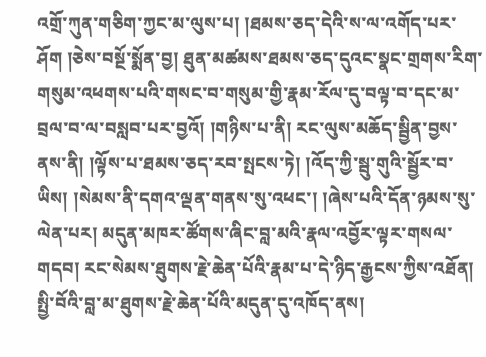འགྲོ་ཀུན་གཅིག་ཀྱང་མ་ལུས་པ། །ཐམས་ཅད་དེའི་ས་ལ་འགོད་པར་ཤོག །ཅེས་བསྔོ་སྨོན་བྱ། ཐུན་མཚམས་ཐམས་ཅད་དུའང་སྣང་གྲགས་རིག་གསུམ་འཕགས་པའི་གསང་བ་གསུམ་གྱི་རྣམ་རོལ་དུ་བལྟ་བ་དང་མ་བྲལ་བ་ལ་བསླབ་པར་བྱའོ། །གཉིས་པ་ནི། རང་ལུས་མཆོད་སྦྱིན་བྱས་ནས་ནི། །ལྟོས་པ་ཐམས་ཅད་རབ་སྤངས་ཏེ། །འོད་ཀྱི་སྦུ་གུའི་སྦྱོར་བ་ཡིས། །སེམས་ནི་དགའ་ལྡན་གནས་སུ་འཕང་། །ཞེས་པའི་དོན་ཉམས་སུ་ལེན་པར། མདུན་མཁར་ཚོགས་ཞིང་བླ་མའི་རྣལ་འབྱོར་ལྟར་གསལ་གདབ། རང་སེམས་ཐུགས་རྗེ་ཆེན་པོའི་རྣམ་པ་དེ་ཉིད་རྒྱངས་ཀྱིས་འཐོན། སྤྱི་བོའི་བླ་མ་ཐུགས་རྗེ་ཆེན་པོའི་མདུན་དུ་འཁོད་ནས།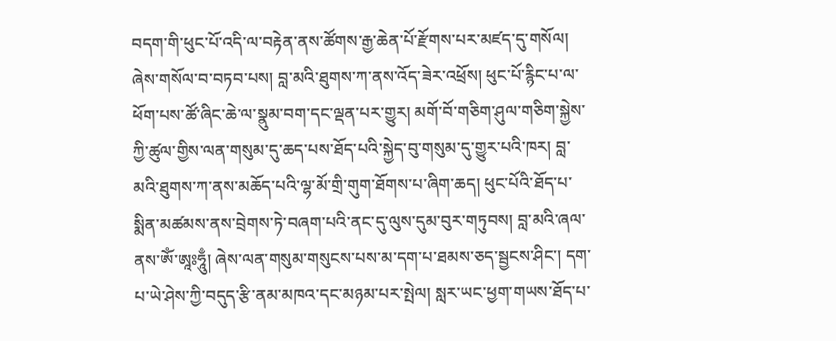བདག་གི་ཕུང་པོ་འདི་ལ་བརྟེན་ནས་ཚོགས་རྒྱ་ཆེན་པོ་རྫོགས་པར་མཛད་དུ་གསོལ། ཞེས་གསོལ་བ་བཏབ་པས། བླ་མའི་ཐུགས་ཀ་ནས་འོད་ཟེར་འཕྲོས། ཕུང་པོ་རྙིང་པ་ལ་ཕོག་པས་ཚོ་ཞིང་ཆེ་ལ་སྣུམ་བག་དང་ལྡན་པར་གྱུར། མགོ་བོ་གཅིག་ཤུལ་གཅིག་སྐྱེས་ཀྱི་ཚུལ་གྱིས་ལན་གསུམ་དུ་ཆད་པས་ཐོད་པའི་སྐྱེད་བུ་གསུམ་དུ་གྱུར་པའི་ཁར། བླ་མའི་ཐུགས་ཀ་ནས་མཆོད་པའི་ལྷ་མོ་གྲི་གུག་ཐོགས་པ་ཞིག་ཆད། ཕུང་པོའི་ཐོད་པ་སྨིན་མཚམས་ནས་བྲེགས་ཏེ་བཞག་པའི་ནང་དུ་ལུས་དུམ་བུར་གཏུབས། བླ་མའི་ཞལ་ནས་ཨོཾ་ཨཱཿཧཱུྃ། ཞེས་ལན་གསུམ་གསུངས་པས་མ་དག་པ་ཐམས་ཅད་སྦྱངས་ཤིང་། དག་པ་ཡེ་ཤེས་ཀྱི་བདུད་རྩི་ནམ་མཁའ་དང་མཉམ་པར་སྤེལ། སླར་ཡང་ཕྱག་གཡས་ཐོད་པ་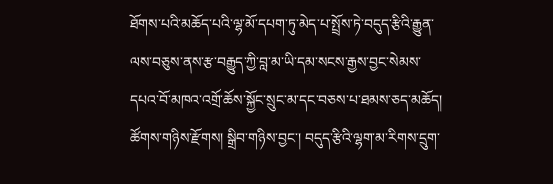ཐོགས་པའི་མཆོད་པའི་ལྷ་མོ་དཔག་ཏུ་མེད་པ་སྤྲོས་ཏེ་བདུད་རྩིའི་རྒྱུན་ལས་བཅུས་ནས་རྩ་བརྒྱུད་ཀྱི་བླ་མ་ཡི་དམ་སངས་རྒྱས་བྱང་སེམས་དཔའ་བོ་མཁའ་འགྲོ་ཆོས་སྐྱོང་སྲུང་མ་དང་བཅས་པ་ཐམས་ཅད་མཆོད། ཚོགས་གཉིས་རྫོགས། སྒྲིབ་གཉིས་བྱང་། བདུད་རྩིའི་ལྷག་མ་རིགས་དྲུག་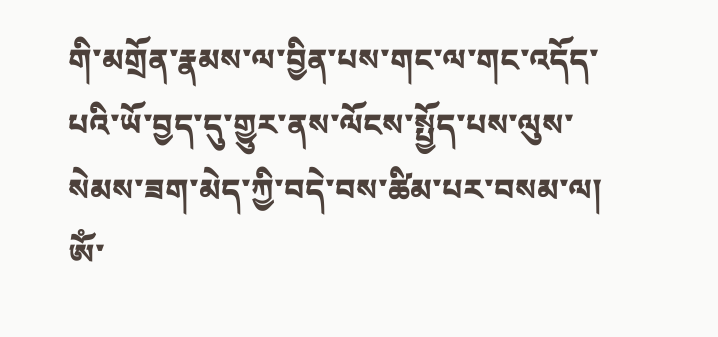གི་མགྲོན་རྣམས་ལ་བྱིན་པས་གང་ལ་གང་འདོད་པའི་ཡོ་བྱད་དུ་གྱུར་ནས་ལོངས་སྤྱོད་པས་ལུས་སེམས་ཟག་མེད་ཀྱི་བདེ་བས་ཚིམ་པར་བསམ་ལ། ཨོཾ་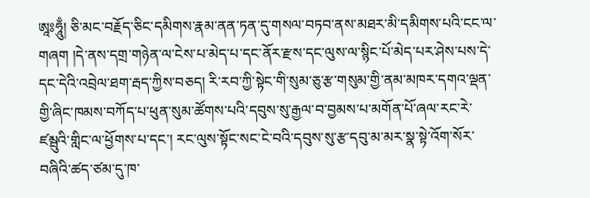ཨཱཿཧཱུྃ། ཅི་མང་བརྗོད་ཅིང་དམིགས་རྣམ་ནན་ཏན་དུ་གསལ་བཏབ་ནས་མཐར་མི་དམིགས་པའི་ངང་ལ་གཞག །དེ་ནས་དགྲ་གཉེན་ལ་ངེས་པ་མེད་པ་དང་ནོར་རྫས་དང་ལུས་ལ་སྙིང་པོ་མེད་པར་ཤེས་པས་དེ་དང་དེའི་འབྲེལ་ཐག་རྦད་ཀྱིས་བཅད། རི་རབ་ཀྱི་སྟེང་གི་སུམ་ཅུ་རྩ་གསུམ་གྱི་ནམ་མཁར་དགའ་ལྡན་གྱི་ཞིང་ཁམས་བཀོད་པ་ཕུན་སུམ་ཚོགས་པའི་དབུས་སུ་རྒྱལ་བ་བྱམས་པ་མགོན་པོ་ཞལ་རང་རེ་ཛམྦུའི་གླིང་ལ་ཕྱོགས་པ་དང་། རང་ལུས་སྟོང་སང་ངེ་བའི་དབུས་སུ་རྩ་དབུ་མ་མར་སྣ་སྟེ་འོག་སོར་བཞིའི་ཚད་ཙམ་དུ་ཁ་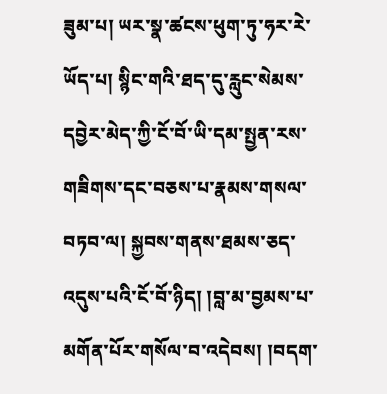ཟུམ་པ། ཡར་སྣ་ཚངས་ཕུག་ཏུ་ཧར་རེ་ཡོད་པ། སྙིང་གའི་ཐད་དུ་རླུང་སེམས་དབྱེར་མེད་ཀྱི་ངོ་བོ་ཡི་དམ་སྤྱན་རས་གཟིགས་དང་བཅས་པ་རྣམས་གསལ་བཏབ་ལ། སྐྱབས་གནས་ཐམས་ཅད་འདུས་པའི་ངོ་བོ་ཉིད། །བླ་མ་བྱམས་པ་མགོན་པོར་གསོལ་བ་འདེབས། །བདག་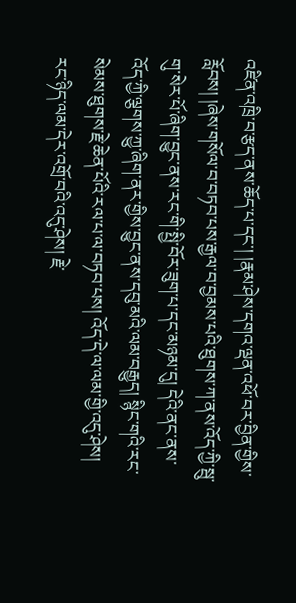འཛིན་འཁྲི་བ་རྩད་ནས་ཆོད་པ་དང་། །རྣམ་ཤེས་དགའ་ལྡན་འཕོ་བར་བྱིན་གྱིས་རློབས། །ཞེས་གསོལ་བ་བཏབ་པས་རྒྱལ་བ་བྱམས་པའི་ཐུགས་ཀ་ནས་འོད་ཀྱི་སྦུ་གུ་སེར་པོ་ཞིག་བྱུང་ནས་རང་གི་སྤྱི་བོར་ཟུག་པ་དང་མཉམ་དུ། དེའི་ནང་ནས་འོད་ཀྱི་ལྕགས་ཀྱུ་ཞིག་ནར་གྱིས་བྱུང་ནས་དབུ་མའི་ལམ་བརྒྱུད། སྙིང་གའི་རང་སེམས་ཐུགས་རྗེ་ཆེན་པོའི་རལ་པ་ལ་བཏབ་པས། འོད་དེ་ལ་ལམ་གྱི་འདུ་ཤེས། རང་ཉིད་ལམ་དེར་འགྲོ་བའི་འདུ་ཤེས། རྗེ་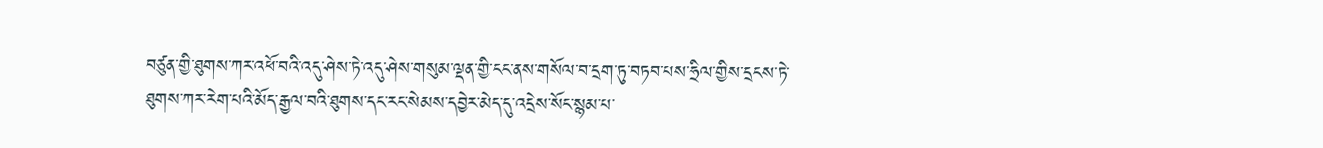བཙུན་གྱི་ཐུགས་ཀར་འཕོ་བའི་འདུ་ཤེས་ཏེ་འདུ་ཤེས་གསུམ་ལྡན་གྱི་ངང་ནས་གསོལ་བ་དྲག་ཏུ་བཏབ་པས་ཧྲིལ་གྱིས་དྲངས་ཏེ་ཐུགས་ཀར་རེག་པའི་མོད་རྒྱལ་བའི་ཐུགས་དང་རང་སེམས་དབྱེར་མེད་དུ་འདྲེས་སོང་སྙམ་པ་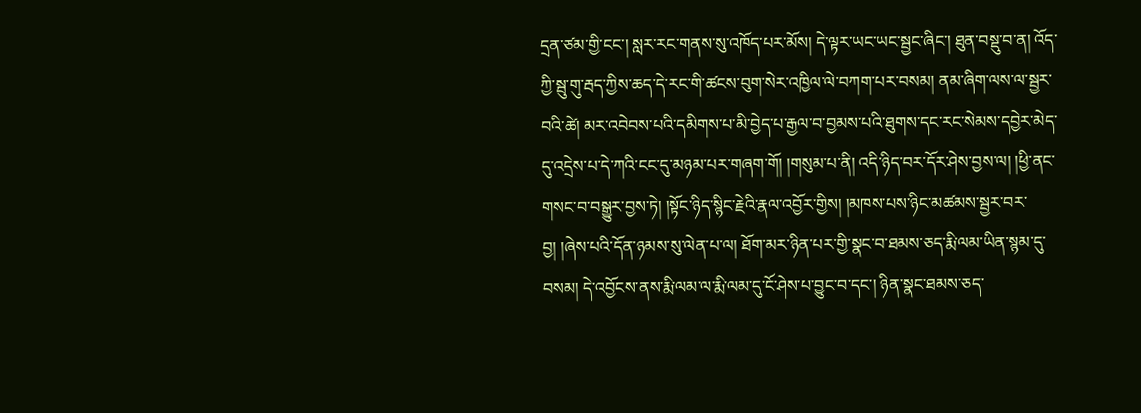དྲན་ཙམ་གྱི་ངང་། སླར་རང་གནས་སུ་འཁོད་པར་མོས། དེ་ལྟར་ཡང་ཡང་སྦྱང་ཞིང་། ཐུན་བསྡུ་བ་ན། འོད་ཀྱི་སྦུ་གུ་རྦད་ཀྱིས་ཆད་དེ་རང་གི་ཚངས་བུག་སེར་འཁྱིལ་ལེ་བཀག་པར་བསམ། ནམ་ཞིག་ལས་ལ་སྦྱར་བའི་ཚེ། མར་འབེབས་པའི་དམིགས་པ་མི་བྱེད་པ་རྒྱལ་བ་བྱམས་པའི་ཐུགས་དང་རང་སེམས་དབྱེར་མེད་དུ་འདྲེས་པ་དེ་ཀའི་ངང་དུ་མཉམ་པར་གཞག་གོ། །གསུམ་པ་ནི། འདི་ཉིད་བར་དོར་ཤེས་བྱས་ལ། །ཕྱི་ནང་གསང་བ་བསྒྱུར་བྱས་ཏེ། །སྟོང་ཉིད་སྙིང་རྗེའི་རྣལ་འབྱོར་གྱིས། །མཁས་པས་ཉིང་མཚམས་སྦྱར་བར་བྱ། །ཞེས་པའི་དོན་ཉམས་སུ་ལེན་པ་ལ། ཐོག་མར་ཉིན་པར་གྱི་སྣང་བ་ཐམས་ཅད་རྨི་ལམ་ཡིན་སྙམ་དུ་བསམ། དེ་འབྱོངས་ནས་རྨི་ལམ་ལ་རྨི་ལམ་དུ་ངོ་ཤེས་པ་བྱུང་བ་དང་། ཉིན་སྣང་ཐམས་ཅད་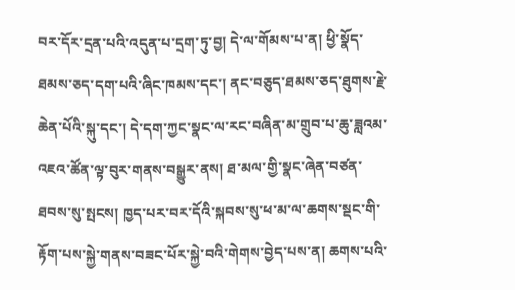བར་དོར་དྲན་པའི་འདུན་པ་དྲག་ཏུ་བྱ། དེ་ལ་གོམས་པ་ན། ཕྱི་སྣོད་ཐམས་ཅད་དག་པའི་ཞིང་ཁམས་དང་། ནང་བཅུད་ཐམས་ཅད་ཐུགས་རྗེ་ཆེན་པོའི་སྐུ་དང་། དེ་དག་ཀྱང་སྣང་ལ་རང་བཞིན་མ་གྲུབ་པ་ཆུ་ཟླའམ་འཇའ་ཚོན་ལྟ་བུར་གནས་བསྒྱུར་ནས། ཐ་མལ་གྱི་སྣང་ཞེན་བཙན་ཐབས་སུ་སྤངས། ཁྱད་པར་བར་དོའི་སྐབས་སུ་ཕ་མ་ལ་ཆགས་སྡང་གི་རྟོག་པས་སྐྱེ་གནས་བཟང་པོར་སྐྱེ་བའི་གེགས་བྱེད་པས་ན། ཆགས་པའི་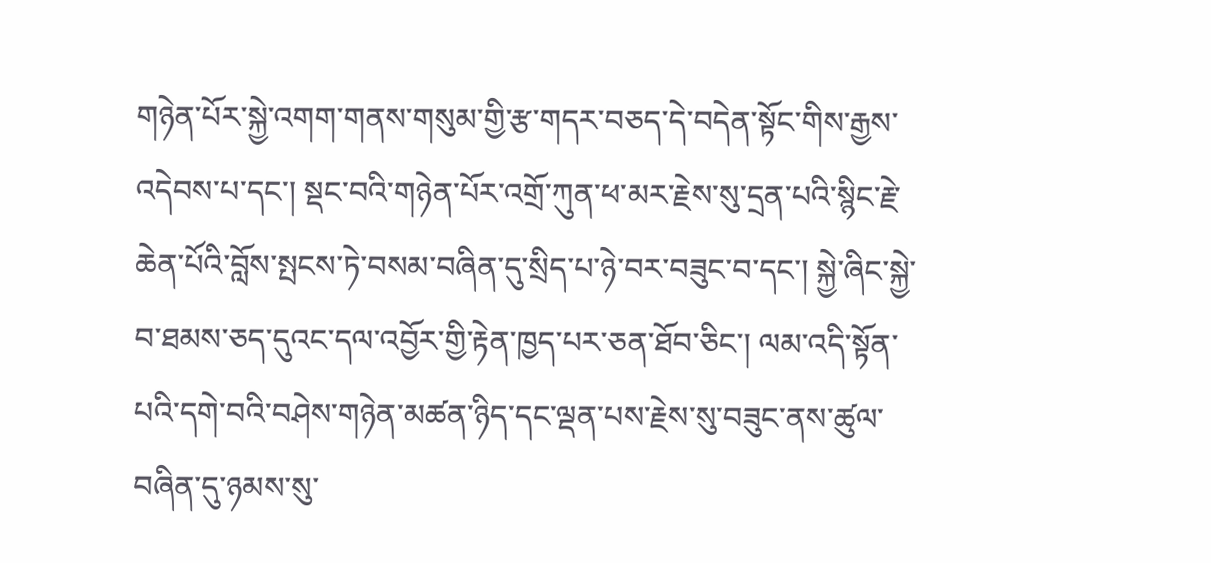གཉེན་པོར་སྐྱེ་འགག་གནས་གསུམ་གྱི་རྩ་གདར་བཅད་དེ་བདེན་སྟོང་གིས་རྒྱས་འདེབས་པ་དང་། སྡང་བའི་གཉེན་པོར་འགྲོ་ཀུན་ཕ་མར་རྗེས་སུ་དྲན་པའི་སྙིང་རྗེ་ཆེན་པོའི་བློས་སྤངས་ཏེ་བསམ་བཞིན་དུ་སྲིད་པ་ཉེ་བར་བཟུང་བ་དང་། སྐྱེ་ཞིང་སྐྱེ་བ་ཐམས་ཅད་དུའང་དལ་འབྱོར་གྱི་རྟེན་ཁྱད་པར་ཅན་ཐོབ་ཅིང་། ལམ་འདི་སྟོན་པའི་དགེ་བའི་བཤེས་གཉེན་མཚན་ཉིད་དང་ལྡན་པས་རྗེས་སུ་བཟུང་ནས་ཚུལ་བཞིན་དུ་ཉམས་སུ་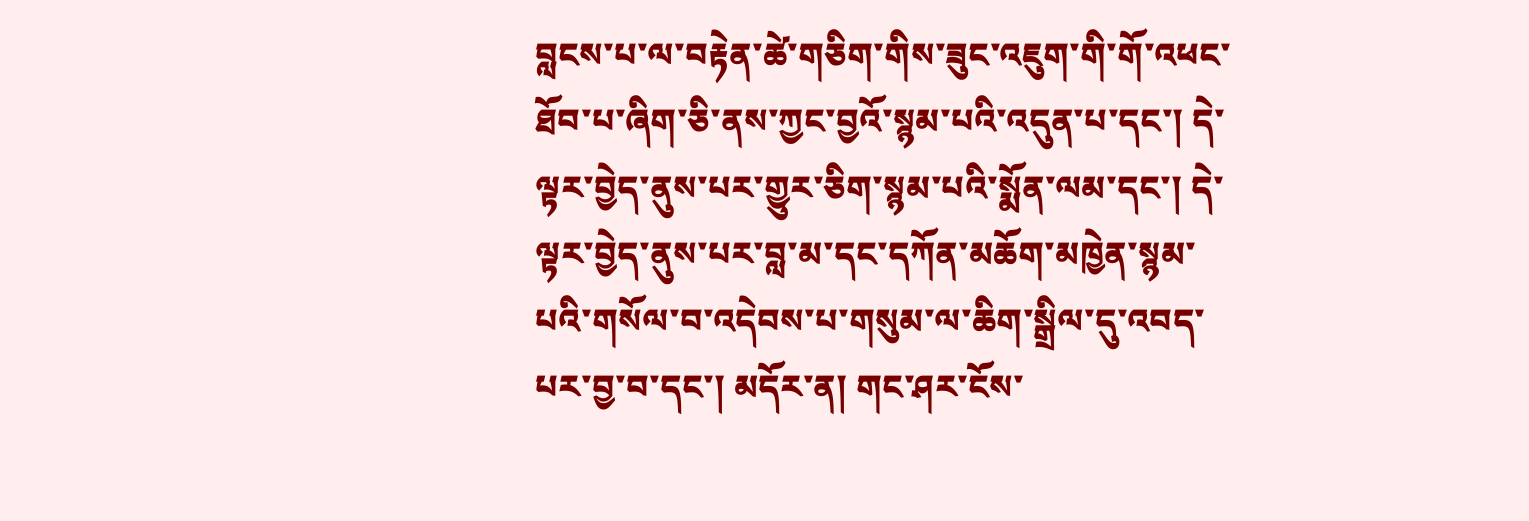བླངས་པ་ལ་བརྟེན་ཚེ་གཅིག་གིས་ཟུང་འཇུག་གི་གོ་འཕང་ཐོབ་པ་ཞིག་ཅི་ནས་ཀྱང་བྱའོ་སྙམ་པའི་འདུན་པ་དང་། དེ་ལྟར་བྱེད་ནུས་པར་གྱུར་ཅིག་སྙམ་པའི་སྨོན་ལམ་དང་། དེ་ལྟར་བྱེད་ནུས་པར་བླ་མ་དང་དཀོན་མཆོག་མཁྱེན་སྙམ་པའི་གསོལ་བ་འདེབས་པ་གསུམ་ལ་ཆིག་སྒྲིལ་དུ་འབད་པར་བྱ་བ་དང་། མདོར་ན། གང་ཤར་ངོས་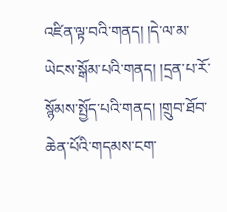འཛིན་ལྟ་བའི་གནད། །དེ་ལ་མ་ཡེངས་སྒོམ་པའི་གནད། །དྲན་པ་རོ་སྙོམས་སྤྱོད་པའི་གནད། །གྲུབ་ཐོབ་ཆེན་པོའི་གདམས་ངག་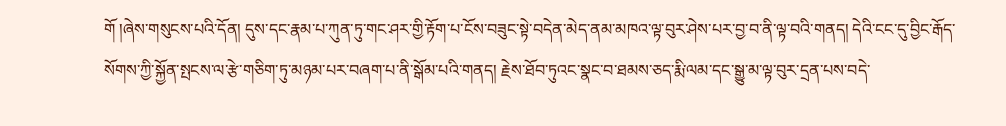གོ །ཞེས་གསུངས་པའི་དོན། དུས་དང་རྣམ་པ་ཀུན་ཏུ་གང་ཤར་གྱི་རྟོག་པ་ངོས་བཟུང་སྟེ་བདེན་མེད་ནམ་མཁའ་ལྟ་བུར་ཤེས་པར་བྱ་བ་ནི་ལྟ་བའི་གནད། དེའི་ངང་དུ་བྱིང་རྒོད་སོགས་ཀྱི་སྐྱོན་སྤངས་ལ་རྩེ་གཅིག་ཏུ་མཉམ་པར་བཞག་པ་ནི་སྒོམ་པའི་གནད། རྗེས་ཐོབ་ཏུའང་སྣང་བ་ཐམས་ཅད་རྨི་ལམ་དང་སྒྱུ་མ་ལྟ་བུར་དྲན་པས་བདེ་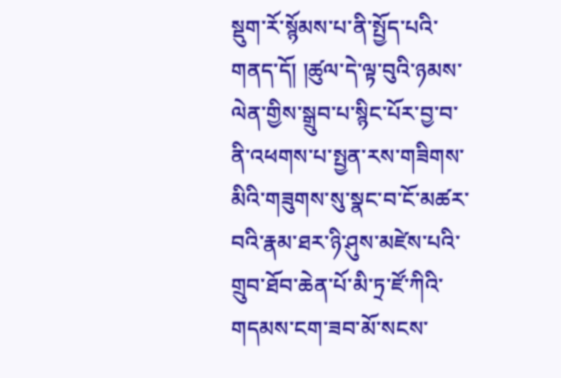སྡུག་རོ་སྙོམས་པ་ནི་སྤྱོད་པའི་གནད་དོ། །ཚུལ་དེ་ལྟ་བུའི་ཉམས་ལེན་གྱིས་སྒྲུབ་པ་སྙིང་པོར་བྱ་བ་ནི་འཕགས་པ་སྤྱན་རས་གཟིགས་མིའི་གཟུགས་སུ་སྣང་བ་ངོ་མཚར་བའི་རྣམ་ཐར་ཉི་ཤུས་མཛེས་པའི་གྲུབ་ཐོབ་ཆེན་པོ་མི་ཏྲ་ཛོ་ཀིའི་གདམས་ངག་ཟབ་མོ་སངས་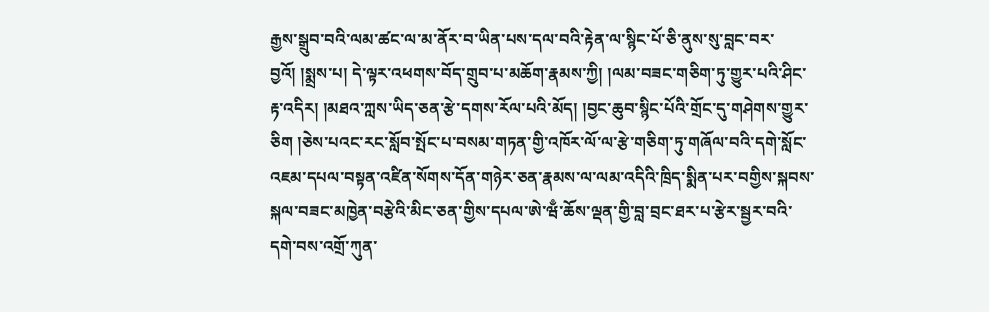རྒྱས་སྒྲུབ་བའི་ལམ་ཚང་ལ་མ་ནོར་བ་ཡིན་པས་དལ་བའི་རྟེན་ལ་སྙིང་པོ་ཅི་ནུས་སུ་བླང་བར་བྱའོ། །སྨྲས་པ། དེ་ལྟར་འཕགས་བོད་གྲུབ་པ་མཆོག་རྣམས་ཀྱི། །ལམ་བཟང་གཅིག་ཏུ་གྱུར་པའི་ཤིང་རྟ་འདིར། །མཐའ་ཀླས་ཡིད་ཅན་རྩེ་དགས་རོལ་པའི་མོད། །བྱང་ཆུབ་སྙིང་པོའི་གྲོང་དུ་གཤེགས་གྱུར་ཅིག །ཅེས་པའང་རང་སློབ་སྤོང་པ་བསམ་གཏན་གྱི་འཁོར་ལོ་ལ་རྩེ་གཅིག་ཏུ་གཞོལ་བའི་དགེ་སློང་འཇམ་དཔལ་བསྟན་འཛིན་སོགས་དོན་གཉེར་ཅན་རྣམས་ལ་ལམ་འདིའི་ཁྲིད་སྨིན་པར་བགྱིས་སྐབས་སྐལ་བཟང་མཁྱེན་བརྩེའི་མིང་ཅན་གྱིས་དཔལ་ཨེ་ཝྃ་ཆོས་ལྡན་གྱི་བླ་བྲང་ཐར་པ་རྩེར་སྦྱར་བའི་དགེ་བས་འགྲོ་ཀུན་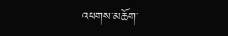འཕགས་མཆོག་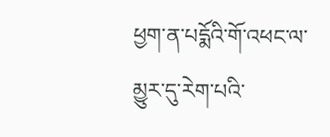ཕྱག་ན་པདྨོའི་གོ་འཕང་ལ་མྱུར་དུ་རེག་པའི་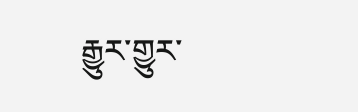རྒྱུར་གྱུར་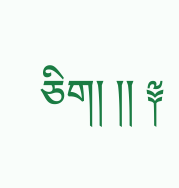ཅིག། །། ༈